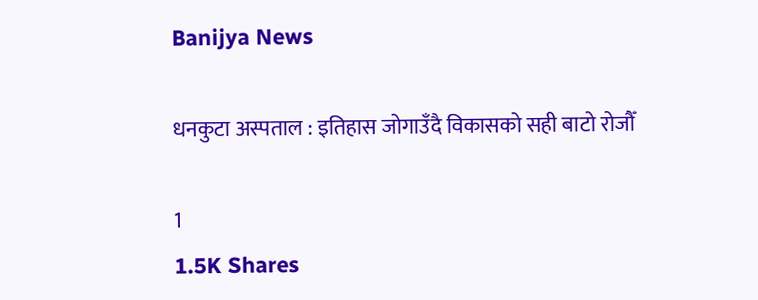Banijya News

धनकुटा अस्पताल : इतिहास जोगाउँदै विकासको सही बाटो रोजौँ

1
1.5K Shares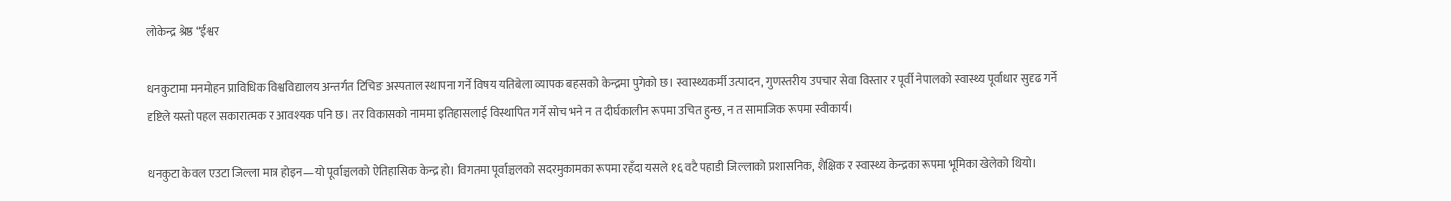लोकेन्द्र श्रेष्ठ “ईश्वर

धनकुटामा मनमोहन प्राविधिक विश्वविद्यालय अन्तर्गत टिचिङ अस्पताल स्थापना गर्ने विषय यतिबेला व्यापक बहसको केन्द्रमा पुगेको छ। स्वास्थ्यकर्मी उत्पादन, गुणस्तरीय उपचार सेवा विस्तार र पूर्वी नेपालको स्वास्थ्य पूर्वाधार सुदृढ गर्ने दृष्टिले यस्तो पहल सकारात्मक र आवश्यक पनि छ। तर विकासको नाममा इतिहासलाई विस्थापित गर्ने सोच भने न त दीर्घकालीन रूपमा उचित हुन्छ, न त सामाजिक रूपमा स्वीकार्य।

धनकुटा केवल एउटा जिल्ला मात्र होइन—यो पूर्वाञ्चलको ऐतिहासिक केन्द्र हो। विगतमा पूर्वाञ्चलको सदरमुकामका रूपमा रहँदा यसले १६ वटै पहाडी जिल्लाको प्रशासनिक, शैक्षिक र स्वास्थ्य केन्द्रका रूपमा भूमिका खेलेको थियो।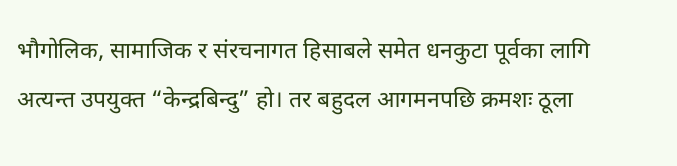भौगोलिक, सामाजिक र संरचनागत हिसाबले समेत धनकुटा पूर्वका लागि अत्यन्त उपयुक्त “केन्द्रबिन्दु” हो। तर बहुदल आगमनपछि क्रमशः ठूला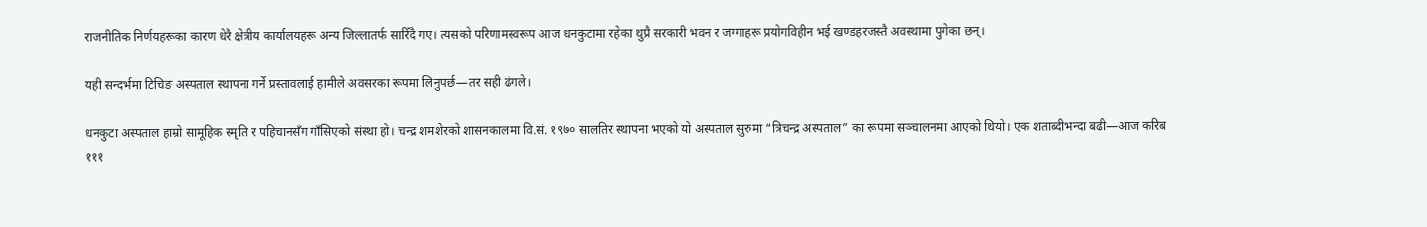राजनीतिक निर्णयहरूका कारण धेरै क्षेत्रीय कार्यालयहरू अन्य जिल्लातर्फ सारिँदै गए। त्यसको परिणामस्वरूप आज धनकुटामा रहेका थुप्रै सरकारी भवन र जग्गाहरू प्रयोगविहीन भई खण्डहरजस्तै अवस्थामा पुगेका छन्।

यही सन्दर्भमा टिचिङ अस्पताल स्थापना गर्ने प्रस्तावलाई हामीले अवसरका रूपमा लिनुपर्छ—तर सही ढंगले।

धनकुटा अस्पताल हाम्रो सामूहिक स्मृति र पहिचानसँग गाँसिएको संस्था हो। चन्द्र शमशेरको शासनकालमा वि.सं. १९७० सालतिर स्थापना भएको यो अस्पताल सुरुमा “त्रिचन्द्र अस्पताल” का रूपमा सञ्चालनमा आएको थियो। एक शताब्दीभन्दा बढी—आज करिब १११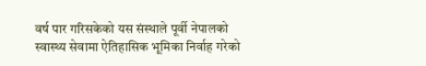वर्ष पार गरिसकेको यस संस्थाले पूर्वी नेपालको स्वास्थ्य सेवामा ऐतिहासिक भूमिका निर्वाह गरेको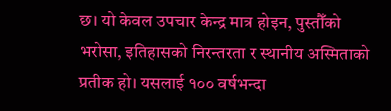छ। यो केवल उपचार केन्द्र मात्र होइन, पुस्तौँको भरोसा, इतिहासको निरन्तरता र स्थानीय अस्मिताको प्रतीक हो। यसलाई १०० वर्षभन्दा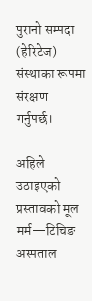पुरानो सम्पदा (हेरिटेज) संस्थाका रूपमा संरक्षण गर्नुपर्छ।

अहिले उठाइएको प्रस्तावको मूल मर्म—टिचिङ अस्पताल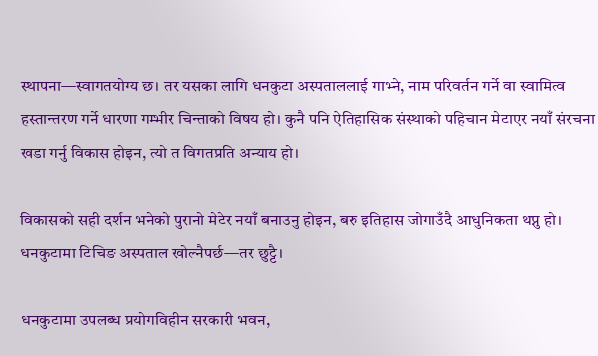स्थापना—स्वागतयोग्य छ। तर यसका लागि धनकुटा अस्पताललाई गाभ्ने, नाम परिवर्तन गर्ने वा स्वामित्व हस्तान्तरण गर्ने धारणा गम्भीर चिन्ताको विषय हो। कुनै पनि ऐतिहासिक संस्थाको पहिचान मेटाएर नयाँ संरचना खडा गर्नु विकास होइन, त्यो त विगतप्रति अन्याय हो।

विकासको सही दर्शन भनेको पुरानो मेटेर नयाँ बनाउनु होइन, बरु इतिहास जोगाउँदै आधुनिकता थप्नु हो। धनकुटामा टिचिङ अस्पताल खोल्नैपर्छ—तर छुट्टै।

धनकुटामा उपलब्ध प्रयोगविहीन सरकारी भवन,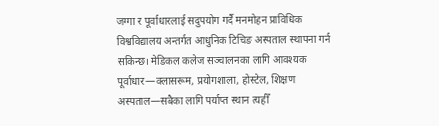जग्गा र पूर्वाधारलाई सदुपयोग गर्दै मनमोहन प्राविधिक विश्वविद्यालय अन्तर्गत आधुनिक टिचिङ अस्पताल स्थापना गर्न सकिन्छ। मेडिकल कलेज सञ्चालनका लागि आवश्यक पूर्वाधार—क्लासरूम, प्रयोगशाला, होस्टेल, शिक्षण अस्पताल—सबैका लागि पर्याप्त स्थान त्यहीँ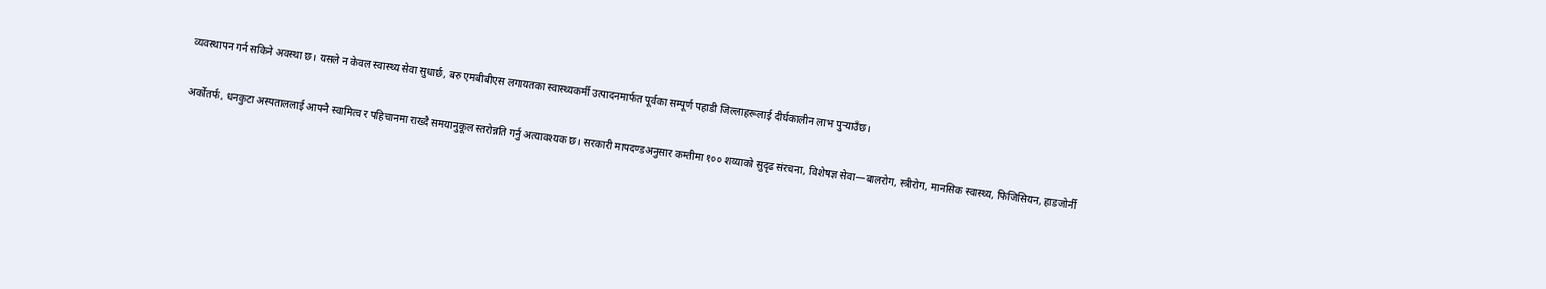व्यवस्थापन गर्न सकिने अवस्था छ। यसले न केवल स्वास्थ्य सेवा सुधार्छ, बरु एमबीबीएस लगायतका स्वास्थ्यकर्मी उत्पादनमार्फत पूर्वका सम्पूर्ण पहाडी जिल्लाहरूलाई दीर्घकालीन लाभ पुर्‍याउँछ।

अर्कोतर्फ, धनकुटा अस्पताललाई आफ्नै स्वामित्व र पहिचानमा राख्दै समयानुकूल स्तरोन्नति गर्नु अत्यावश्यक छ। सरकारी मापदण्डअनुसार कम्तीमा १०० शय्याको सुदृढ संरचना, विशेषज्ञ सेवा—बालरोग, स्त्रीरोग, मानसिक स्वास्थ्य, फिजिसियन, हाडजोर्नी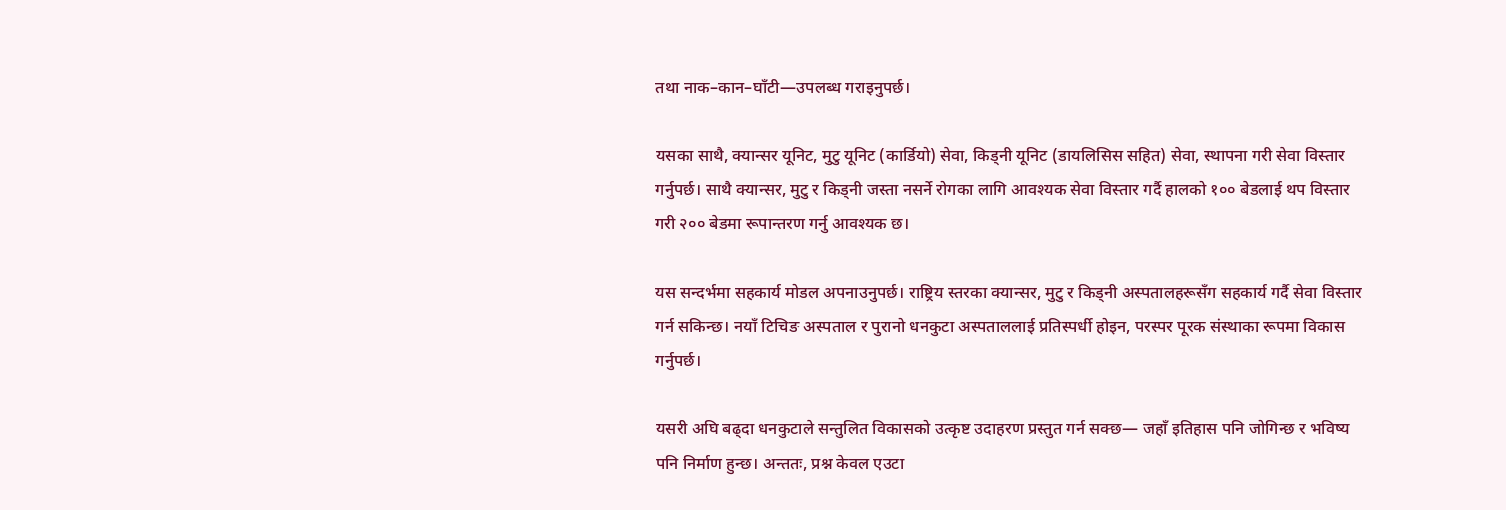तथा नाक–कान–घाँटी—उपलब्ध गराइनुपर्छ।

यसका साथै, क्यान्सर यूनिट, मुटु यूनिट (कार्डियो) सेवा, किड्नी यूनिट (डायलिसिस सहित) सेवा, स्थापना गरी सेवा विस्तार गर्नुपर्छ। साथै क्यान्सर, मुटु र किड्नी जस्ता नसर्ने रोगका लागि आवश्यक सेवा विस्तार गर्दै हालको १०० बेडलाई थप विस्तार गरी २०० बेडमा रूपान्तरण गर्नु आवश्यक छ।

यस सन्दर्भमा सहकार्य मोडल अपनाउनुपर्छ। राष्ट्रिय स्तरका क्यान्सर, मुटु र किड्नी अस्पतालहरूसँग सहकार्य गर्दै सेवा विस्तार गर्न सकिन्छ। नयाँ टिचिङ अस्पताल र पुरानो धनकुटा अस्पताललाई प्रतिस्पर्धी होइन, परस्पर पूरक संस्थाका रूपमा विकास गर्नुपर्छ।

यसरी अघि बढ्दा धनकुटाले सन्तुलित विकासको उत्कृष्ट उदाहरण प्रस्तुत गर्न सक्छ— जहाँ इतिहास पनि जोगिन्छ र भविष्य पनि निर्माण हुन्छ। अन्ततः, प्रश्न केवल एउटा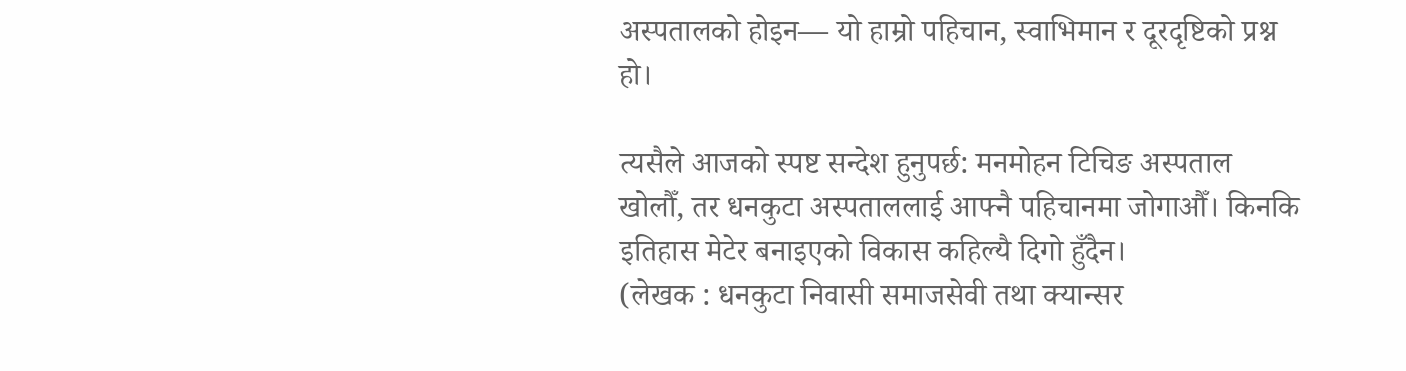अस्पतालको होइन— यो हाम्रो पहिचान, स्वाभिमान र दूरदृष्टिको प्रश्न हो।

त्यसैले आजको स्पष्ट सन्देश हुनुपर्छ: मनमोहन टिचिङ अस्पताल खोलौँ, तर धनकुटा अस्पताललाई आफ्नै पहिचानमा जोगाऔँ। किनकि इतिहास मेटेर बनाइएको विकास कहिल्यै दिगो हुँदैन।
(लेखक : धनकुटा निवासी समाजसेवी तथा क्यान्सर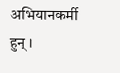अभियानकर्मी हुन् ।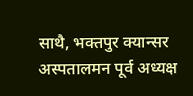साथै, भक्तपुर क्यान्सर अस्पतालमन पूर्व अध्यक्ष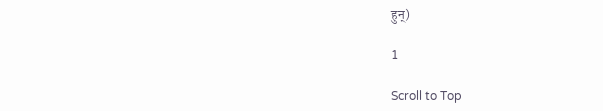हुन्)

1

Scroll to Top